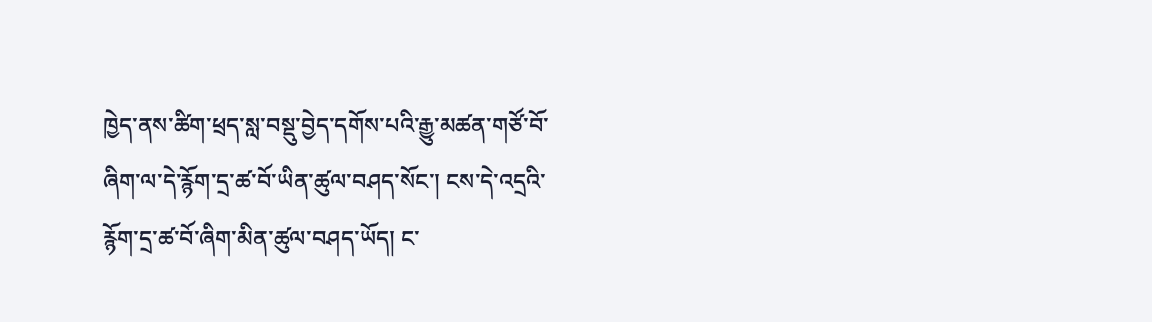ཁྱེད་ནས་ཚིག་ཕྲད་སླ་བསྡུ་བྱེད་དགོས་པའི་རྒྱུ་མཚན་གཙོ་བོ་ཞིག་ལ་དེ་རྙོག་དྲ་ཚ་བོ་ཡིན་ཚུལ་བཤད་སོང་། ངས་དེ་འདྲའི་རྙོག་དྲ་ཚ་བོ་ཞིག་མིན་ཚུལ་བཤད་ཡོད། ང་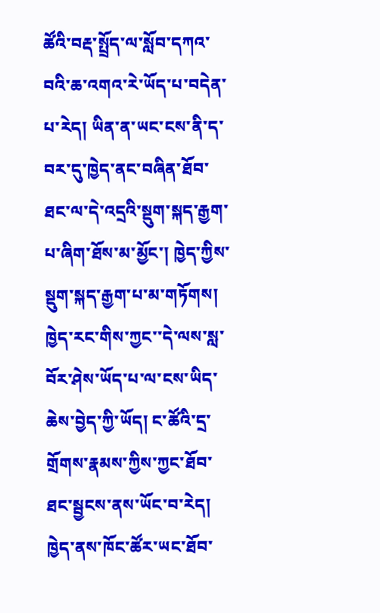ཚོའི་བརྡ་སྤྲོད་ལ་སློབ་དཀའ་བའི་ཆ་འགའ་རེ་ཡོད་པ་བདེན་པ་རེད། ཡིན་ན་ཡང་ངས་ནི་ད་བར་དུ་ཁྱེད་ནང་བཞིན་ཐོབ་ཐང་ལ་དེ་འདྲའི་སྡུག་སྐད་རྒྱག་པ་ཞིག་ཐོས་མ་མྱོང་། ཁྱེད་ཀྱིས་སྡུག་སྐད་རྒྱག་པ་མ་གཏོགས། ཁྱེད་རང་གིས་ཀྱང་་དེ་ལས་སླ་བོར་ཤེས་ཡོད་པ་ལ་ངས་ཡིད་ཆེས་བྱེད་ཀྱི་ཡོད། ང་ཚོའི་དྲ་གྲོགས་རྣམས་ཀྱིས་ཀྱང་ཐོབ་ཐང་སྦྱངས་ནས་ཡོང་བ་རེད། ཁྱེད་ནས་ཁོང་ཚོར་ཡང་ཐོབ་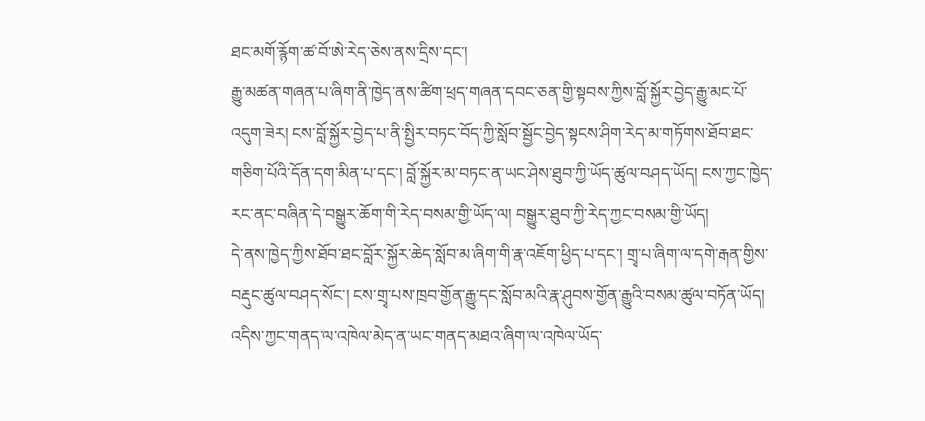ཐང་མགོ་རྙོག་ཚ་བོ་ཨེ་རེད་ཅེས་ནས་དྲིས་དང་།
རྒྱུ་མཚན་གཞན་པ་ཞིག་ནི་ཁྱེད་ནས་ཚིག་ཕྲད་གཞན་དབང་ཅན་གྱི་སྟབས་ཀྱིས་བློ་སྐྱོར་བྱེད་རྒྱུ་མང་པོ་འདུག་ཟེར། ངས་བློ་སྐྱོར་བྱེད་པ་ནི་སྤྱིར་བཏང་བོད་ཀྱི་སློབ་སྦྱོང་བྱེད་སྟངས་ཤིག་རེད་མ་གཏོགས་ཐོབ་ཐང་གཅིག་པོའི་དོན་དག་མིན་པ་དང་། བློ་སྐྱོར་མ་བཏང་ན་ཡང་ཤེས་ཐུབ་ཀྱི་ཡོད་ཚུལ་བཤད་ཡོད། ངས་ཀྱང་ཁྱེད་རང་ནང་བཞིན་དེ་བསྒྱུར་ཆོག་གི་རེད་བསམ་གྱི་ཡོད་ལ། བསྒྱུར་ཐུབ་ཀྱི་རེད་ཀྱང་བསམ་གྱི་ཡོད།
དེ་ནས་ཁྱེད་ཀྱིས་ཐོབ་ཐང་བློར་སྐྱོར་ཆེད་སློབ་མ་ཞིག་གི་རྣ་འཇོག་ཕྱིད་པ་དང་། གྲྭ་པ་ཞིག་ལ་དགེ་རྒན་གྱིས་བརྡུང་ཚུལ་བཤད་སོང་། ངས་གྲྭ་པས་ཁྲབ་གྱོན་རྒྱུ་དང་སློབ་མའི་རྣ་ཤུབས་གྱོན་རྒྱུའི་བསམ་ཚུལ་བཏོན་ཡོད། འདིས་ཀྱང་གནད་ལ་འཁེལ་མེད་ན་ཡང་གནད་མཐའ་ཞིག་ལ་འཁེལ་ཡོད་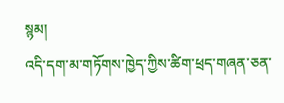སྙམ།
འདི་དག་མ་གཏོགས་ཁྱེད་ཀྱིས་ཚིག་ཕྲད་གཞན་ཅན་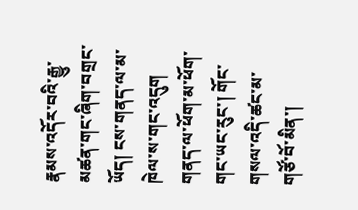རྣམས་འདོར་བའི་རྒྱུ་མཚན་གང་ཞིག་བགྲང་ཡོད། ངས་གནད་ལ་མ་ཁེལ་ས་གང་འདུག
གནད་ལ་ཕོག་མ་ཕོག་གང་ཡང་རུང་། གོང་གསལ་འདི་ཚང་མ་གཙོ་བོ་མིན་།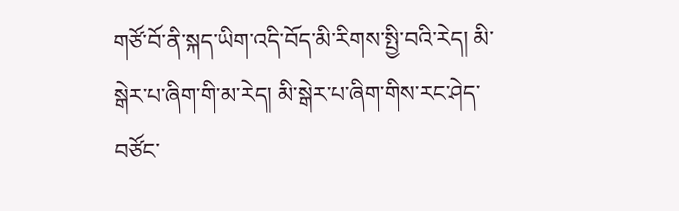གཙོ་བོ་ནི་སྐད་ཡིག་འདི་བོད་མི་རིགས་སྤྱི་བའི་རེད། མི་སྒེར་པ་ཞིག་གི་མ་རེད། མི་སྒེར་པ་ཞིག་གིས་རང་ཤེད་བཙོང་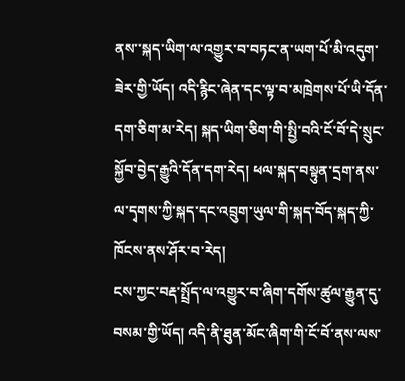ནས་་སྐད་ཡིག་ལ་འགྱུར་བ་བཏང་ན་ཡག་པོ་མི་འདུག་ཟེར་གྱི་ཡོད། འདི་རྙིང་ཞེན་དང་ལྟ་བ་མཁྲེགས་པོ་ཡི་དོན་དག་ཅིག་མ་རེད། སྐད་ཡིག་ཅིག་གི་སྤྱི་བའི་ངོ་བོ་དེ་སྲུང་སྐྱོབ་བྱེད་རྒྱུའི་དོན་དག་རེད། ཕལ་སྐད་བསྟུན་དྲག་ནས་ལ་དྭགས་ཀྱི་སྐད་དང་འབྲུག་ཡུལ་གི་སྐད་བོད་སྐད་ཀྱི་ཁོངས་ནས་ཤོར་བ་རེད།
ངས་ཀྱང་བརྡ་སྤྲོད་ལ་འགྱུར་བ་ཞིག་དགོས་ཚུལ་རྒྱུན་དུ་བསམ་གྱི་ཡོད། འདི་ནི་ཐུན་མོང་ཞིག་གི་ངོ་བོ་ནས་ལས་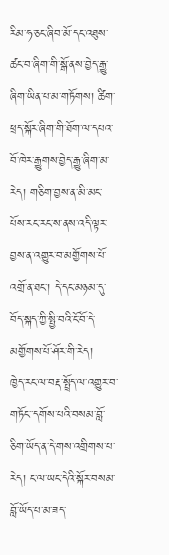རིམ་ཧ་ཅང་ཞིབ་མོ་དང་འཐུས་ཚང་བ་ཞིག་གི་སྒོ་ནས་བྱེད་རྒྱུ་ཞིག་ཡིན་པ་མ་གཏོགས། ཚིག་ཕྲད་སྐོར་ཞིག་གི་ཐོག་ལ་དཔའ་བོ་ཁེར་རྒྱུགས་བྱེད་རྒྱུ་ཞིག་མ་རེད། གཅིག་བྱས་ན་མི་མང་པོས་རང་རང་ས་ནས་འདི་ལྟར་བྱས་ན་འགྱུར་བ་མགྱོགས་པོ་འགྲོ་ན་ཐང་། དེ་དང་མཉམ་དུ་བོད་སྐད་ཀྱི་སྤྱི་བའི་ངོ་བོ་དེ་མགྱོགས་པོ་ཤོར་གི་རེད།
ཁྱེད་རང་ལ་བརྡ་སྤྲོད་ལ་འགྱུར་བ་གཏོང་་དགོས་པའི་བསམ་བློ་ཅིག་ཡོད་ན་དེ་གས་འགྲིགས་པ་རེད། ང་ལ་ཡང་དེའི་སྐོར་བསམ་བློ་ཡོད་པ་མ་ཟད་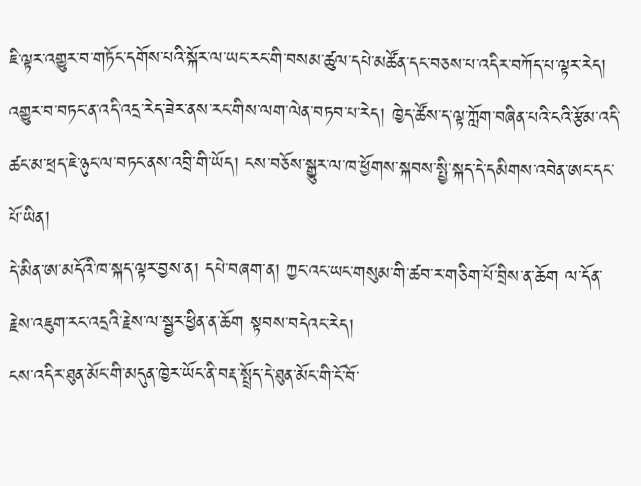ཇི་ལྟར་འགྱུར་བ་གཏོང་དགོས་པའི་སྐོར་ལ་ཡང་རང་གི་བསམ་ཚུལ་དཔེ་མཚོན་དང་བཅས་པ་འདིར་བཀོད་པ་ལྟར་རེད། འགྱུར་བ་བཏང་ན་འདི་འདྲ་རེད་ཟེར་ནས་རང་གིས་ལག་ལེན་བཏབ་པ་རེད། ཁྱེད་ཚོས་ད་ལྟ་ཀློག་བཞིན་པའི་ངའི་རྩོམ་འདི་ཚང་མ་ཕྲད་ཇེ་ཉུང་ལ་བཏང་ནས་འབྲི་གི་ཡོད། ངས་བཅོས་སྒྱུར་ལ་ཁ་ཕྱོགས་སྐབས་སྤྱི་སྐད་དེ་དམིགས་འབེན་ཨང་དང་པོ་ཡིན།
དེ་མིན་ཨ་མདོའི་ཁ་སྐད་ལྟར་བྱས་ན། དཔེ་བཞག་ན། ཀྱང་འང་ཡང་གསུམ་གི་ཚབ་ར་གཅིག་པོ་བྲིས་ན་ཆོག ལ་དོན་རྗེས་འཇུག་རང་འདྲའི་རྗེས་ལ་སྦྱར་ཕྱིན་ན་ཆོག སྟབས་བདེའང་རེད།
ངས་འདིར་ཐུན་མོང་གི་མདུན་ཁྱེར་ཡོང་ནི་བརྡ་སྤྲོད་དེ་ཐུན་མོང་གི་ངོ་བོ་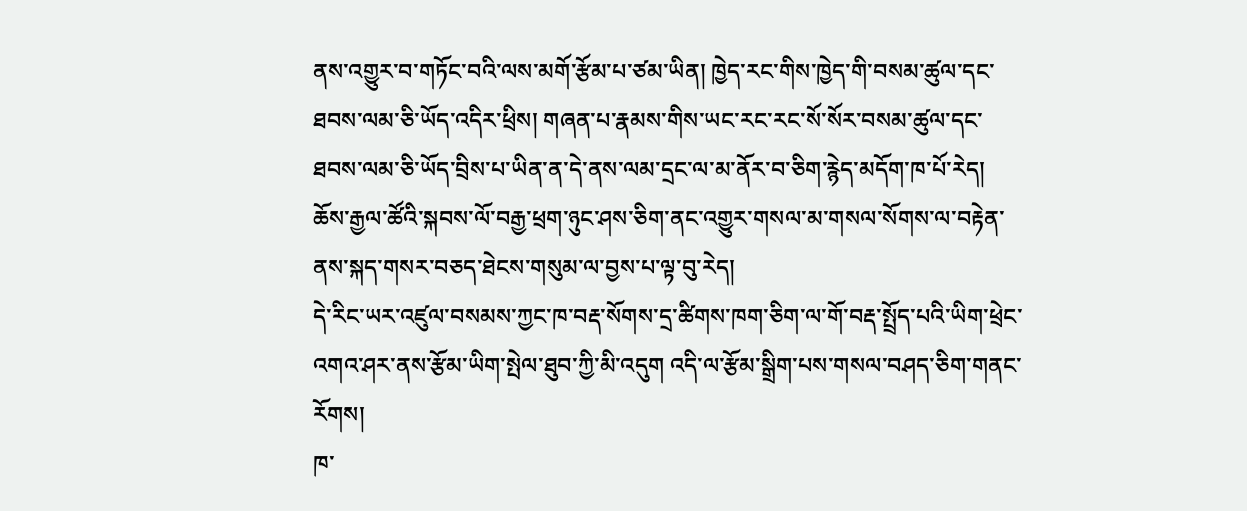ནས་འགྱུར་བ་གཏོང་བའི་ལས་མགོ་རྩོམ་པ་ཙམ་ཡིན། ཁྱེད་རང་གིས་ཁྱེད་གི་བསམ་ཚུལ་དང་ཐབས་ལམ་ཅི་ཡོད་འདིར་ཕྲིས། གཞན་པ་རྣམས་གིས་ཡང་རང་རང་སོ་སོར་བསམ་ཚུལ་དང་ཐབས་ལམ་ཅི་ཡོད་བྲིས་པ་ཡིན་ན་དེ་ནས་ལམ་དྲང་ལ་མ་ནོར་བ་ཅིག་རྙེད་མདོག་ཁ་པོ་རེད།
ཆོས་རྒྱལ་ཚོའི་སྐབས་ལོ་བརྒྱ་ཕྲག་ཉུང་ཤས་ཅིག་ནང་འགྱུར་གསལ་མ་གསལ་སོགས་ལ་བརྟེན་ནས་སྐད་གསར་བཅད་ཐེངས་གསུམ་ལ་བྱས་པ་ལྟ་བུ་རེད།
དེ་རིང་ཡར་འཛུལ་བསམས་ཀྱང་ཁ་བརྡ་སོགས་དྲ་ཚིགས་ཁག་ཅིག་ལ་གོ་བརྡ་སྤྲོད་པའི་ཡིག་ཕྲེང་འགའ་ཤར་ནས་རྩོམ་ཡིག་སྤེལ་ཐུབ་ཀྱི་མི་འདུག འདི་ལ་རྩོམ་སྒྲིག་པས་གསལ་བཤད་ཅིག་གནང་རོགས།
ཁ་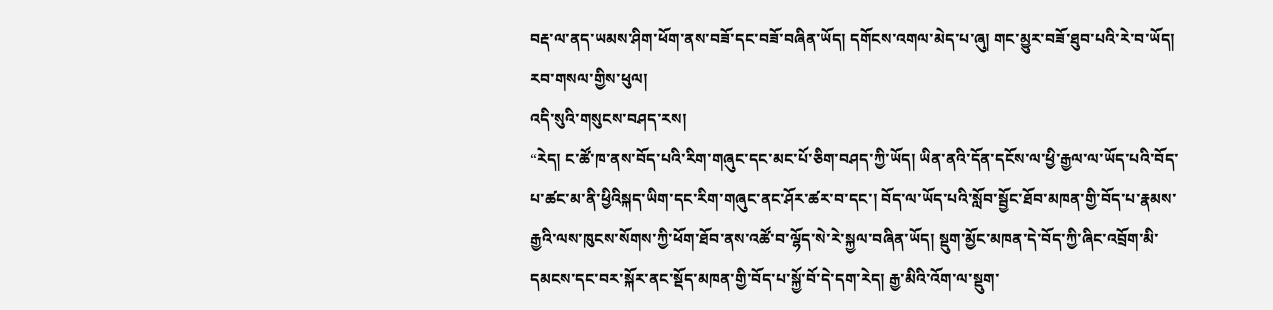བརྡ་ལ་ནད་ཡམས་ཤིག་ཕོག་ནས་བཟོ་དང་བཟོ་བཞིན་ཡོད། དགོངས་འགལ་མེད་པ་ཞུ། གང་མྱུར་བཟོ་ཐུབ་པའི་རེ་བ་ཡོད།
རབ་གསལ་གྱིས་ཕུལ།
འདི་སུའི་གསུངས་བཤད་རས།
“རེད། ང་ཚོ་ཁ་ནས་བོད་པའི་རིག་གཞུང་དང་མང་པོ་ཅིག་བཤད་ཀྱི་ཡོད། ཡིན་ནའི་དོན་དངོས་ལ་ཕྱི་རྒྱལ་ལ་ཡོད་པའི་བོད་པ་ཚང་མ་ནི་ཕྱིའིསྐད་ཡིག་དང་རིག་གཞུང་ནང་ཤོར་ཚར་བ་དང་། བོད་ལ་ཡོད་པའི་སློབ་སྦྱོང་ཐོབ་མཁན་གྱི་བོད་པ་རྣམས་རྒྱའི་ལས་ཁུངས་སོགས་ཀྱི་ཕོག་ཐོབ་ནས་འཚོ་བ་ལྷོད་སེ་རེ་སྐྱལ་བཞིན་ཡོད། སྡུག་མྱོང་མཁན་དེ་བོད་ཀྱི་ཞིང་འབྲོག་མི་དམངས་དང་བར་སྐོར་ནང་སྡོད་མཁན་གྱི་བོད་པ་སྐྱོ་བོ་དེ་དག་རེད། རྒྱ་མིའི་འོག་ལ་སྡུག་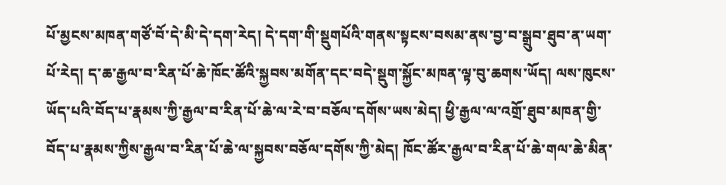པོ་མྱངས་མཁན་གཙོ་བོ་དེ་མི་དེ་དག་རེད། དེ་དག་གི་སྡུགཔོའི་གནས་སྟངས་བསམ་ནས་བྱ་བ་སྒྲུབ་ཐུབ་ན་ཡག་པོ་རེད། ད་ཆ་རྒྱལ་བ་རིན་པོ་ཆེ་ཁོང་ཚོའི་སྐྱབས་མགོན་དང་བདེ་སྡུག་སྐྱོང་མཁན་ལྟ་བུ་ཆགས་ཡོད། ལས་ཁུངས་ཡོད་པའི་བོད་པ་རྣམས་ཀྱི་རྒྱལ་བ་རིན་པོ་ཆེ་ལ་རེ་བ་བཅོལ་དགོས་ཡས་མེད། ཕྱི་རྒྱལ་ལ་འགྲོ་ཐུབ་མཁན་གྱི་བོད་པ་རྣམས་ཀྱིས་རྒྱལ་བ་རིན་པོ་ཆེ་ལ་སྐྱབས་བཅོལ་དགོས་ཀྱི་མེད། ཁོང་ཚོར་རྒྱལ་བ་རིན་པོ་ཆེ་གལ་ཆེ་མིན་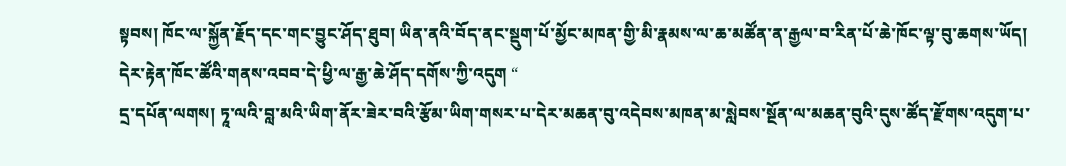སྟབས། ཁོང་ལ་སྐྱོན་རྗོད་དང་གང་བྱུང་ཤོད་ཐུབ། ཡིན་ནའི་བོད་ནང་སྡུག་པོ་མྱོང་མཁན་གྱི་མི་རྣམས་ལ་ཆ་མཚོན་ན་རྒྱལ་བ་རིན་པོ་ཆེ་ཁོང་ལྟ་བུ་ཆགས་ཡོད། དེར་རྟེན་ཁོང་ཚོའི་གནས་འབབ་དེ་ཕྱི་ལ་རྒྱ་ཆེ་ཤོད་དགོས་ཀྱི་འདུག “
དྲ་དཔོན་ལགས། ཏཱ་ལའི་བླ་མའི་ཡིག་ནོར་ཟེར་བའི་རྩོམ་ཡིག་གསར་པ་དེར་མཆན་བུ་འདེབས་མཁན་མ་སླེབས་སྔོན་ལ་མཆན་བུའི་དུས་ཚོད་རྫོགས་འདུག་པ་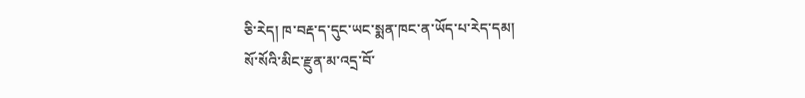ཅི་རེད། ཁ་བརྡ་ད་དུང་ཡང་སྨན་ཁང་ན་ཡོད་པ་རེད་དམ།
སོ་སོའི་མིང་རྫུན་མ་འདྲ་བོ་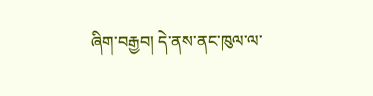ཞིག་བརྒྱབ། དེ་ནས་ནང་ཁུལ་ལ་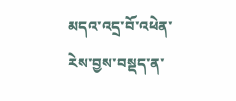མདའ་འདྲ་བོ་འཕེན་རེས་བྱས་བསྡད་ན་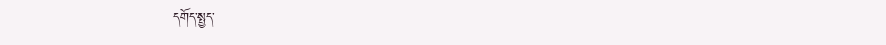དགོད་སྤྱད་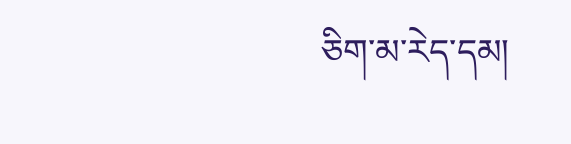ཅིག་མ་རེད་དམ།